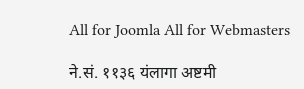All for Joomla All for Webmasters

ने.सं. ११३६ यंलागा अष्टमी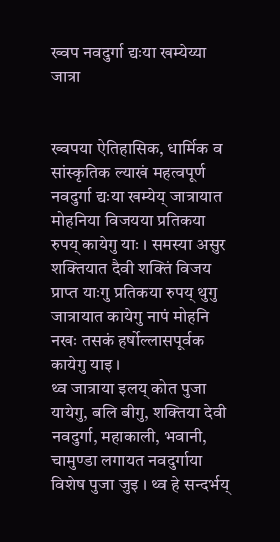ख्वप नवदुर्गा द्यःया खम्येय्या जात्रा


ख्वपया ऐतिहासिक, धार्मिक व सांस्कृतिक ल्याखं महत्वपूर्ण नवदुर्गा द्यःया खम्येय् जात्रायात मोहनिया विजयया प्रतिकया रुपय् कायेगु याः । समस्या असुर शक्तियात दैवी शक्तिं विजय प्राप्त याःगु प्रतिकया रुपय् थुगु जात्रायात कायेगु नापं मोहनि नखः तसकं हर्षोल्लासपूर्वक कायेगु याइ ।
थ्व जात्राया इलय् कोत पुजा यायेगु, बलि बीगु, शक्तिया देवी नवदुर्गा, महाकाली, भवानी, चामुण्डा लगायत नवदुर्गाया विशेष पुजा जुइ । थ्व हे सन्दर्भय्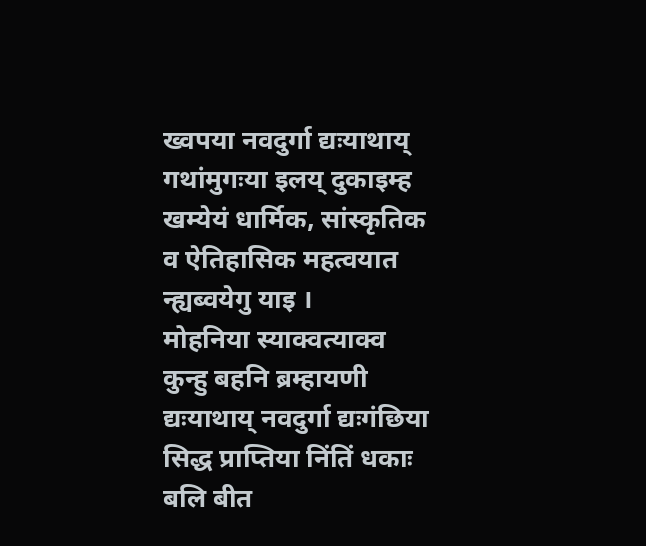ख्वपया नवदुर्गा द्यःयाथाय् गथांमुगःया इलय् दुकाइम्ह खम्येयं धार्मिक, सांस्कृतिक व ऐतिहासिक महत्वयात न्ह्यब्वयेगु याइ ।
मोहनिया स्याक्वत्याक्व कुन्हु बहनि ब्रम्हायणी द्यःयाथाय् नवदुर्गा द्यःगंछिया सिद्ध प्राप्तिया निंतिं धकाः बलि बीत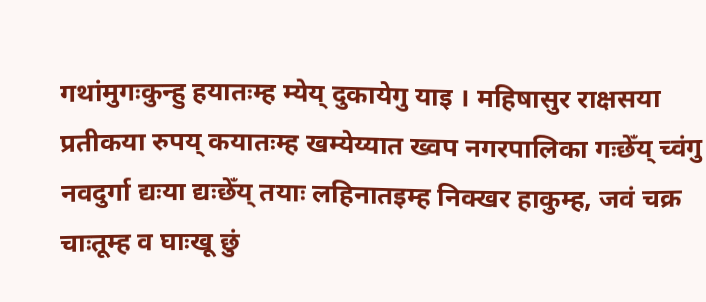गथांमुगःकुन्हु हयातःम्ह म्येय् दुकायेगु याइ । महिषासुर राक्षसया प्रतीकया रुपय् कयातःम्ह खम्येय्यात ख्वप नगरपालिका गःछेँय् च्वंगु नवदुर्गा द्यःया द्यःछेँय् तयाः लहिनातइम्ह निक्खर हाकुम्ह, जवं चक्र चाःतूम्ह व घाःखू छुं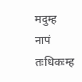मदुम्ह नापं तःधिकःम्ह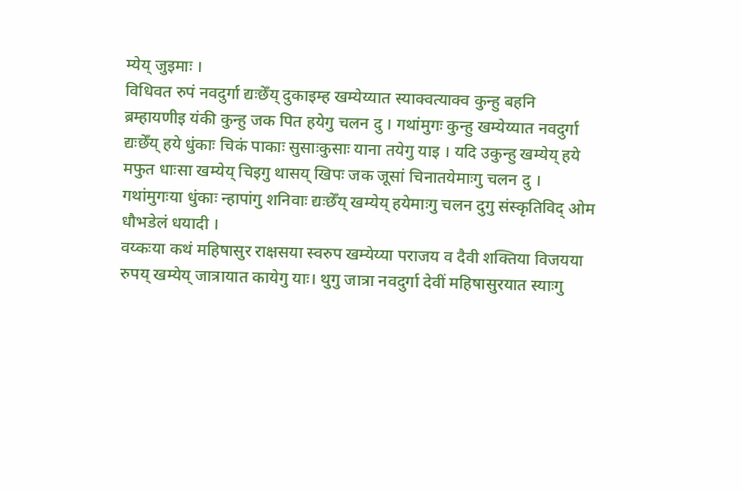म्येय् जुइमाः ।
विधिवत रुपं नवदुर्गा द्यःछेँय् दुकाइम्ह खम्येय्यात स्याक्वत्याक्व कुन्हु बहनि ब्रम्हायणीइ यंकी कुन्हु जक पित हयेगु चलन दु । गथांमुगः कुन्हु खम्येय्यात नवदुर्गा द्यःछेँय् हये धुंकाः चिकं पाकाः सुसाःकुसाः याना तयेगु याइ । यदि उकुन्हु खम्येय् हये मफुत धाःसा खम्येय् चिइगु थासय् खिपः जक जूसां चिनातयेमाःगु चलन दु । गथांमुगःया धुंकाः न्हापांगु शनिवाः द्यःछेँय् खम्येय् हयेमाःगु चलन दुगु संस्कृतिविद् ओम धौभडेलं धयादी ।
वय्कःया कथं महिषासुर राक्षसया स्वरुप खम्येय्या पराजय व दैवी शक्तिया विजयया रुपय् खम्येय् जात्रायात कायेगु याः। थुगु जात्रा नवदुर्गा देवीं महिषासुरयात स्याःगु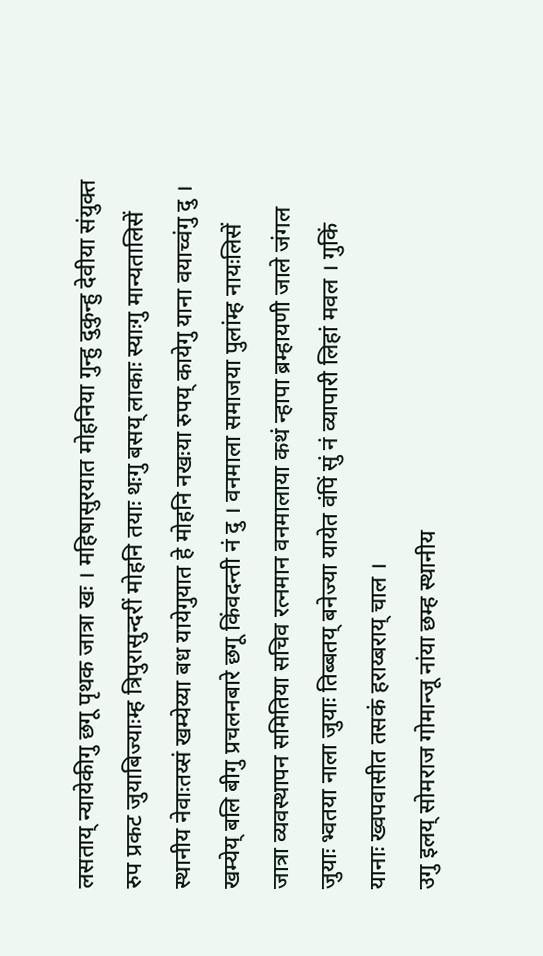लसताय् न्यायेकीगु छगू पृथक जात्रा खः । महिषासुरयात मोहनिया गुन्हु दुकुन्हु देवीया संयुक्त रुप प्रकट जुयाबिज्याःम्ह त्रिपुरासुन्दरीं मोहनि तयाः थःगु बसय् लाकाः स्याःगु मान्यतालिसें स्थानीय नेवाःतय्सं खम्येय्या बध यायेगुयात हे मोहनि नखःया रुपय् कायेगु याना वयाच्वंगु दु ।
खम्येय् बलि बीगु प्रचलनबारे छगू किंवदन्ती नं दु । वनमाला समाजया पुलांम्ह नायःलिसें जात्रा व्यवस्थापन समितिया सचिव रत्नमान वनमालाया कथं न्हापा ब्रम्हायणी जाले जंगल जुयाः भ्वतया नाला जुयाः तिब्बतय् बनेज्या यायेत वंपिं सुं नं व्यापारी लिहां मवल । गुकिं यानाः ख्वपवासीत तसकं हराय्बराय् चाल ।
उगु इलय् सोमराज गोमान्जू नांया छम्ह स्थानीय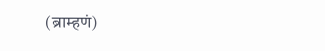(ब्राम्हणं)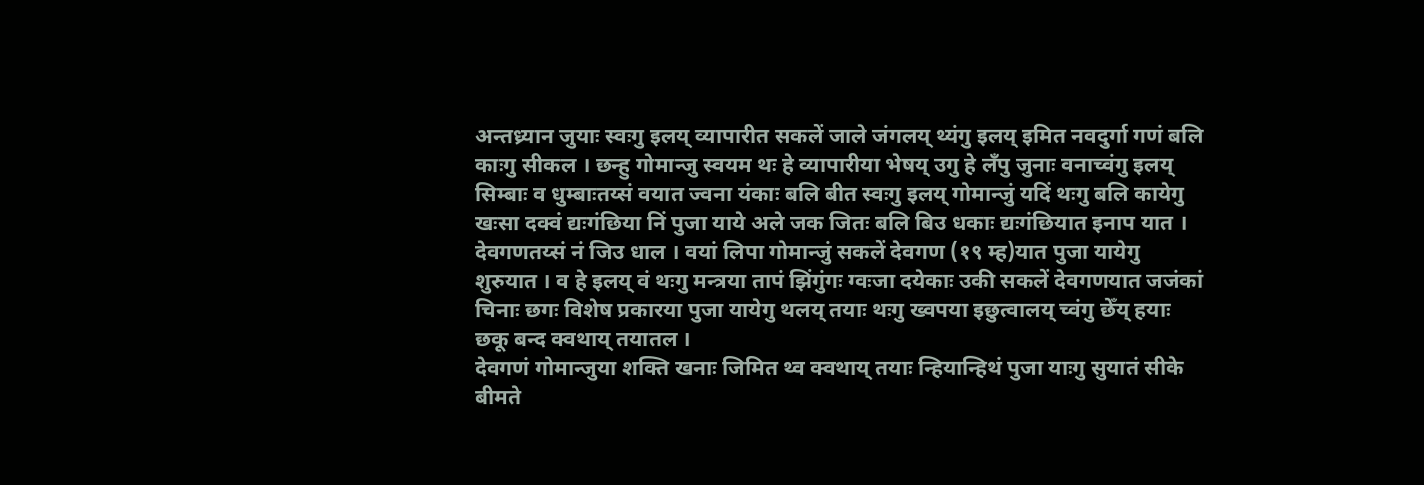अन्तध्र्यान जुयाः स्वःगु इलय् व्यापारीत सकलें जाले जंगलय् थ्यंगु इलय् इमित नवदुर्गा गणं बलि काःगु सीकल । छन्हु गोमान्जु स्वयम थः हे व्यापारीया भेषय् उगु हे लँपु जुनाः वनाच्वंगु इलय् सिम्बाः व धुम्बाःतय्सं वयात ज्वना यंकाः बलि बीत स्वःगु इलय् गोमान्जुं यदिं थःगु बलि कायेगु खःसा दक्वं द्यःगंछिया निं पुजा याये अले जक जितः बलि बिउ धकाः द्यःगंछियात इनाप यात । देवगणतय्सं नं जिउ धाल । वयां लिपा गोमान्जुं सकलें देवगण (१९ म्ह)यात पुजा यायेगु शुरुयात । व हे इलय् वं थःगु मन्त्रया तापं झिंगुंगः ग्वःजा दयेकाः उकी सकलें देवगणयात जजंकां चिनाः छगः विशेष प्रकारया पुजा यायेगु थलय् तयाः थःगु ख्वपया इछुत्वालय् च्वंगु छेँय् हयाः छकू बन्द क्वथाय् तयातल ।
देवगणं गोमान्जुया शक्ति खनाः जिमित थ्व क्वथाय् तयाः न्हियान्हिथं पुजा याःगु सुयातं सीके बीमते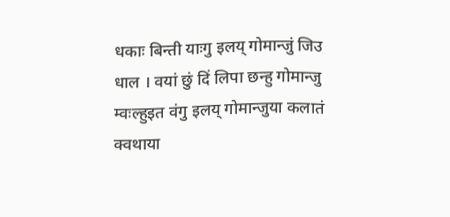धकाः बिन्ती याःगु इलय् गोमान्जुं जिउ धाल । वयां छुं दिं लिपा छन्हु गोमान्जु म्वःल्हुइत वंगु इलय् गोमान्जुया कलातं क्वथाया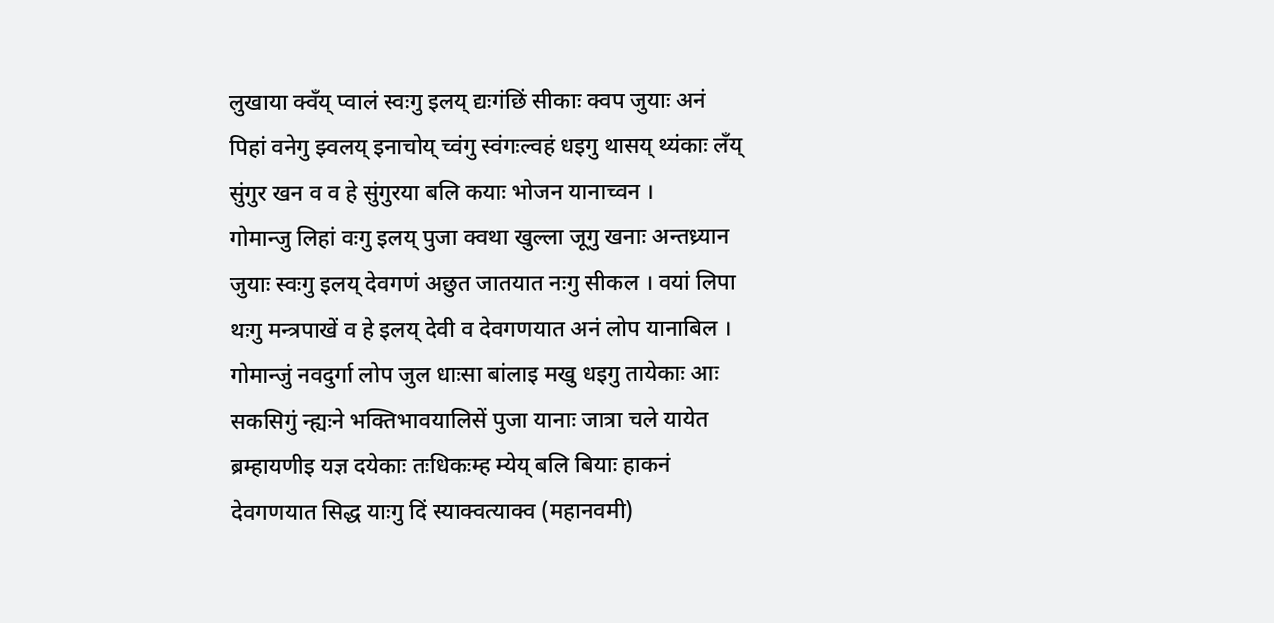लुखाया क्वँय् प्वालं स्वःगु इलय् द्यःगंछिं सीकाः क्वप जुयाः अनं पिहां वनेगु झ्वलय् इनाचोय् च्वंगु स्वंगःल्वहं धइगु थासय् थ्यंकाः लँय् सुंगुर खन व व हे सुंगुरया बलि कयाः भोजन यानाच्वन ।
गोमान्जु लिहां वःगु इलय् पुजा क्वथा खुल्ला जूगु खनाः अन्तध्र्यान जुयाः स्वःगु इलय् देवगणं अछुत जातयात नःगु सीकल । वयां लिपा थःगु मन्त्रपाखें व हे इलय् देवी व देवगणयात अनं लोप यानाबिल । गोमान्जुं नवदुर्गा लोप जुल धाःसा बांलाइ मखु धइगु तायेकाः आः सकसिगुं न्ह्यःने भक्तिभावयालिसें पुजा यानाः जात्रा चले यायेत ब्रम्हायणीइ यज्ञ दयेकाः तःधिकःम्ह म्येय् बलि बियाः हाकनं देवगणयात सिद्ध याःगु दिं स्याक्वत्याक्व (महानवमी)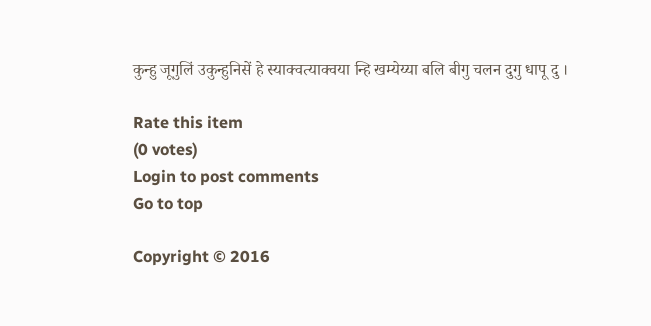कुन्हु जूगुलिं उकुन्हुनिसें हे स्याक्वत्याक्वया न्हि खम्येय्या बलि बीगु चलन दुगु धापू दु ।

Rate this item
(0 votes)
Login to post comments
Go to top

Copyright © 2016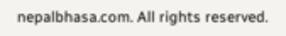nepalbhasa.com. All rights reserved.